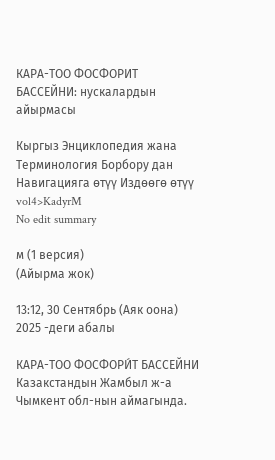КАРА-ТОО ФОСФОРИТ БАССЕЙНИ: нускалардын айырмасы

Кыргыз Энциклопедия жана Терминология Борбору дан
Навигацияга өтүү Издөөгө өтүү
vol4>KadyrM
No edit summary

м (1 версия)
(Айырма жок)

13:12, 30 Сентябрь (Аяк оона) 2025 -деги абалы

КАРА-ТОО ФОСФОРИ́Т БАССЕЙНИ Казакстандын Жамбыл ж-а Чымкент обл-нын аймагында.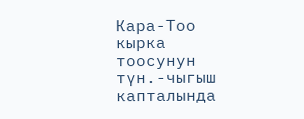Кара-Тоо кырка тоосунун түн.-чыгыш капталында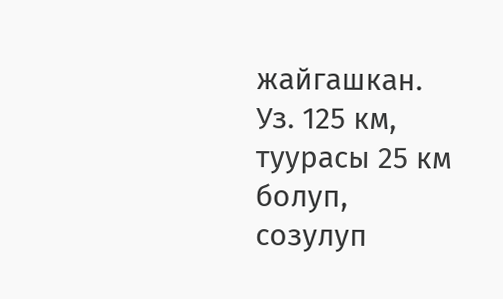жайгашкан. Уз. 125 км, туурасы 25 км болуп, созулуп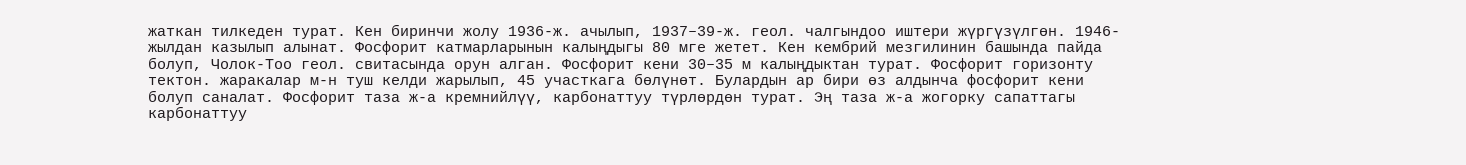жаткан тилкеден турат. Кен биринчи жолу 1936-ж. ачылып, 1937–39-ж. геол. чалгындоо иштери жүргүзүлгөн. 1946-жылдан казылып алынат. Фосфорит катмарларынын калыңдыгы 80 мге жетет. Кен кембрий мезгилинин башында пайда болуп, Чолок-Тоо геол. свитасында орун алган. Фосфорит кени 30–35 м калыңдыктан турат. Фосфорит горизонту тектон. жаракалар м-н туш келди жарылып, 45 участкага бөлүнөт. Булардын ар бири өз алдынча фосфорит кени болуп саналат. Фосфорит таза ж-а кремнийлүү, карбонаттуу түрлөрдөн турат. Эң таза ж-а жогорку сапаттагы карбонаттуу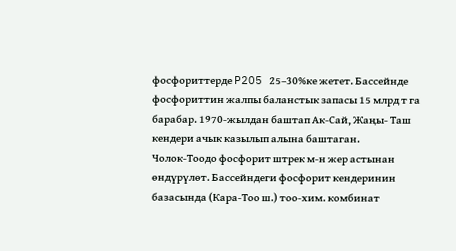фосфориттерде P2O5 25–30%ке жетет. Бассейнде фосфориттин жалпы баланстык запасы 15 млрд т га барабар. 1970-жылдан баштап Ак-Сай, Жаңы- Таш кендери ачык казылып алына баштаган.
Чолок-Тоодо фосфорит штрек м-н жер астынан өндүрүлөт. Бассейндеги фосфорит кендеринин базасында (Кара-Тоо ш.) тоо-хим. комбинат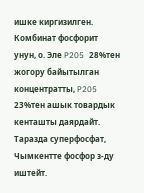ишке киргизилген. Комбинат фосфорит унун, о. Эле P2O5 28%тен жогору байытылган концентратты, P2O5 23%тен ашык товардык кенташты даярдайт. Таразда суперфосфат, Чымкентте фосфор з-ду иштейт.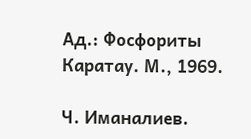Ад.: Фосфориты Каратау. М., 1969.

Ч. Иманалиев.